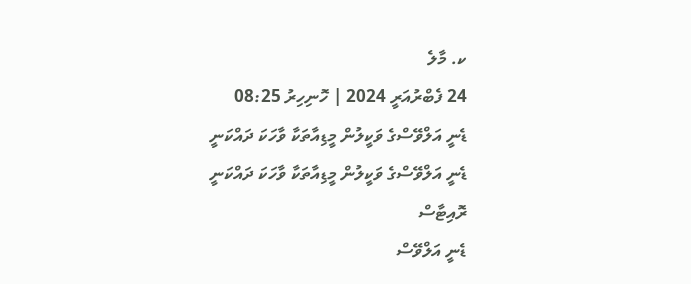ކ. މާލެ
24 ފެބްރުއަރީ 2024 | ހޮނިހިރު 08:25
ޑެނީ އަލްވޭސްގެ ވަކީލުން މީޑިއާތަކާ ވާހަކަ ދައްކަނީ
ޑެނީ އަލްވޭސްގެ ވަކީލުން މީޑިއާތަކާ ވާހަކަ ދައްކަނީ
ރޮއިޓާސް
ޑެނީ އަލްވޭސް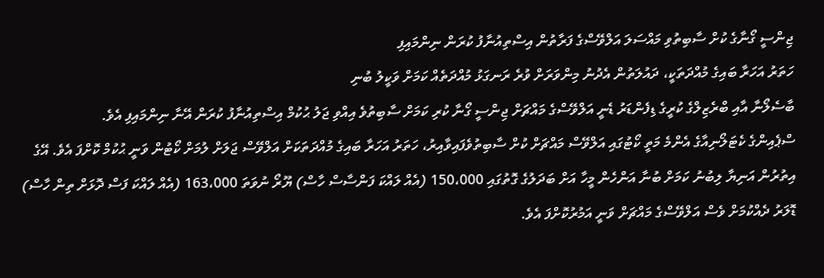ޖިންސީ ގޯނާގެ ކުށް ސާބިތުވި މައްސަލަ އަލްވޭސްގެ ފަރާތުން އިސްތިއުނާފު ކުރަން ނިންމައިފި
ހަތަރު އަހަރާ ބައިގެ މުއްދަތަކީ، ދައުލަތުން އެދުނު މިންވަރަށް ވުރެ ރަނގަޅު މުއްދަތެއް ކަމަށް ވަކީލު ބުނި
ބާސެލޯނާ އާއި ބްރެޒިލްގެ ކުރީގެ ޑިފެންޑަރު ޑެނީ އަލްވޭސްގެ މައްޗަށް ޖިންސީ ގޯނާ ކުރި ކަމަށް ސާބިތުވެ އިއްވި ޖަލު ޙުކުމް އިސްތިއުނާފު ކުރަން އޭނާ ނިންމައިފި އެވެ.
ސްޕެއިންގެ ކެޓަލޯނިއާގެ އެންމެ މަތީ ކޯޓުގައި އަލްވޭސް މައްޗަށް ކުށް ސާބިތުވެފައިވާއިރު، ހަތަރު އަހަރާ ބައިގެ މުއްދަތަކަށް އަލްވޭސް ޖަލަށް ލުމަށް ކޯޓުން ވަނީ ޙުކުމް ކޮށްފަ އެވެ. އޭގެ އިތުރުން އަނިޔާ ލިބުނު ކަމަށް ބުނާ އަންހެން މީހާ އަށް ބަދަލުގެ ގޮތުގައި 150،000 (އެއް ލައްކަ ފަންސާސް ހާސް) ޔޫރޯ ނުވަތަ 163،000 (އެއް ލައްކަ ފަސް ދޮޅަށް ތިން ހާސް) ޑޮލަރު ދެއްކުމަށް ވެސް އަލްވޭސްގެ މައްޗަށް ވަނީ އަމުރުކޮށްފަ އެވެ.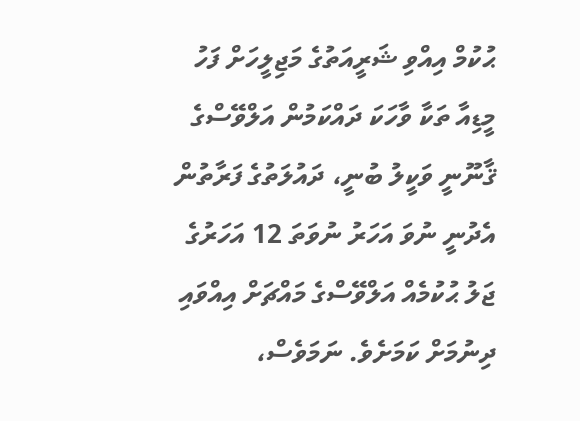ޙުކުމް އިއްވި ޝަރީއަތުގެ މަޖިލީހަށް ފަހު މީޑިއާ ތަކާ ވާހަކަ ދައްކަމުން އަލްވޭސްގެ ޤާނޫނީ ވަކީލު ބުނީ، ދައުލަތުގެ ފަރާތުން އެދުނީ ނުވަ އަހަރު ނުވަތަ 12 އަހަރުގެ ޖަލު ޙުކުމެއް އަލްވޭސްގެ މައްޗަށް އިއްވައި ދިނުމަށް ކަމަށެވެ. ނަމަވެސް،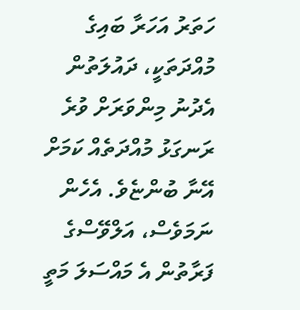ހަތަރު އަހަރާ ބައިގެ މުއްދަތަކީ، ދައުލަތުން އެދުނު މިންވަރަށް ވުރެ ރަނގަޅު މުއްދަތެއް ކަމަށް އޭނާ ބުންޏެވެ. އެހެން ނަމަވެސް، އަލްވޭސްގެ ފަރާތުން އެ މައްސަލަ މަތީ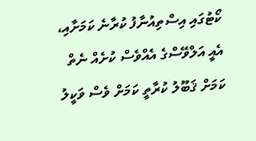ކޯޓުގައި އިސްތިއުނާފު ކުރާނެ ކަމަށާއި، އެއީ އަލްވޭސްގެ އެއްވެސް ކުށެއް ނެތް ކަމަށް ޤަބޫލު ކުރާތީ ކަމަށް ވެސް ވަކީލު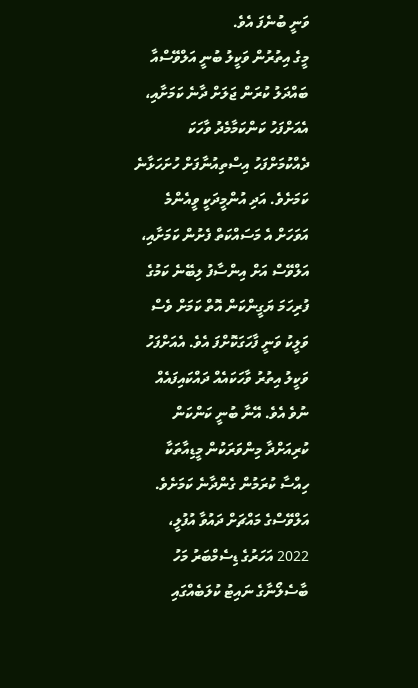ވަނީ ބުނެފަ އެވެ.
މީގެ އިތުރުން ވަކީލު ބުނީ އަލްވޭސްއާ ބައްދަލު ކުރަން ޖަލަށް ދާނެ ކަމަށާއި، އެއަށްފަހު ކަންކަމާމެދު ވާހަކަ ދެއްކުމަށްފަހު އިސްތިއުނާފަށް ހުށަހަޅާނެ ކަމަށެވެ. އަދި އުންމީދަކީ ވީއެންމެ އަވަހަށް އެ މަސައްކަތް ފެށުން ކަމަށާއި، އަލްވޭސް އަށް އިންސާފު ލިބޭނެ ކަމުގެ ފުރިހަމަ ޔަގީންކަން އޮތް ކަމަށް ވެސް ވަލީކު ވަނީ ފާހަގަކޮށްފަ އެވެ. އެއަށްފަހު ވަކީލު އިތުރު ވާހަކައެއް ދައްކައިފައެއް ނުވެ އެވެ. އޭނާ ބުނީ ކަންކަން ކުރިއަށްދާ މިންވަރަކުން މީޑިއާތަކާ ހިއްސާ ކުރަމުން ގެންދާނެ ކަމަށެވެ.
އަލްވޭސްގެ މައްޗަށް ދައުވާ އުފުލީ، 2022 އަހަރުގެ ޑިސެމްބަރު މަހު ބާސެލޯނާގެ ނައިޓު ކުލަބެއްގައި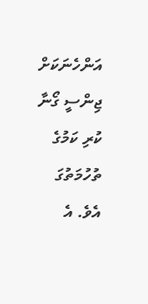އަންހެނަކަށް ޖިންސީ ގޯނާ ކުރި ކަމުގެ ތުހުމަތުގަ އެވެ. އެ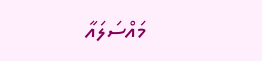މައްސަލައާ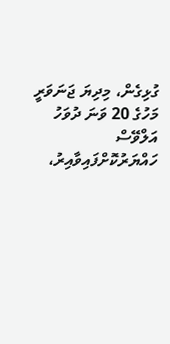ގުޅިގެން، މިދިޔަ ޖަނަވަރީ މަހުގެ 20 ވަނަ ދުވަހު އަލްވޭސް ހައްޔަރުކޮށްފައިވާއިރު،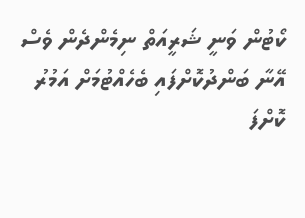ކޯޓުން ވަނީ ޝަރީއަތް ނިމެންދެން ވެސް އޭނާ ބަންދުކޮށްފައި ބެހެއްޓުމަށް އަމުރު ކޮށްފަ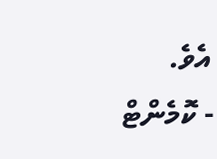އެވެ.
- ކޮމެންޓް